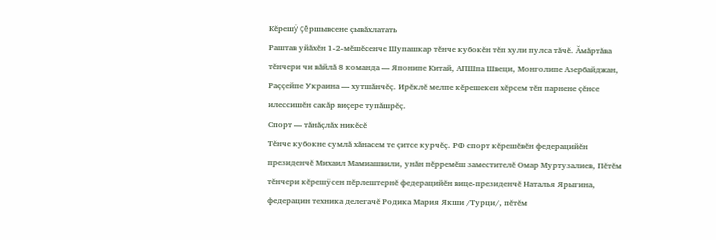Кĕрешÿ çĕршывсене çывăхлатать
Раштав уйăхĕн 1-2-мĕшĕсенче Шупашкар тĕнче кубокĕн тĕп хули пулса тăчĕ. Ăмăртăва тĕнчери чи вăйлă 8 команда — Японипе Китай, АПШпа Швеци, Монголипе Азербайджан, Раççейпе Украина — хутшăнчĕç. Ирĕклĕ мелпе кĕрешекен хĕрсем тĕп парнене çĕнсе илессишĕн сакăр виçере тупăшрĕç.
Спорт — тăнăçлăх никĕсĕ
Тĕнче кубокне сумлă хăнасем те çитсе курчĕç. РФ спорт кĕрешĕвĕн федерацийĕн президенчĕ Михаил Мамиашвили, унăн пĕрремĕш заместителĕ Омар Муртузалиев, Пĕтĕм тĕнчери кĕрешÿсен пĕрлештернĕ федерацийĕн вице-президенчĕ Наталья Ярыгина, федерацин техника делегачĕ Родика Мария Якши /Турци/, пĕтĕм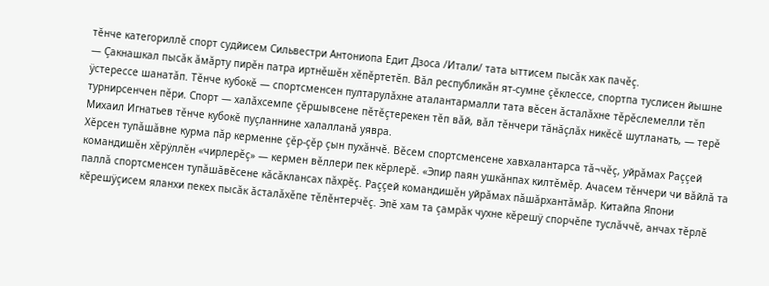тĕнче категориллĕ спорт судйисем Сильвестри Антониопа Едит Дзоса /Итали/ тата ыттисем пысăк хак пачĕç.
— Çакнашкал пысăк ăмăрту пирĕн патра иртнĕшĕн хĕпĕртетĕп. Вăл республикăн ят-сумне çĕклессе, спортпа туслисен йышне ÿстерессе шанатăп. Тĕнче кубокĕ — спортсменсен пултарулăхне аталантармалли тата вĕсен ăсталăхне тĕрĕслемелли тĕп турнирсенчен пĕри. Спорт — халăхсемпе çĕршывсене пĕтĕçтерекен тĕп вăй, вăл тĕнчери тăнăçлăх никĕсĕ шутланать, — терĕ Михаил Игнатьев тĕнче кубокĕ пуçланнине халалланă уявра.
Хĕрсен тупăшăвне курма пăр керменне çĕр-çĕр çын пухăнчĕ. Вĕсем спортсменсене хавхалантарса тă¬чĕç, уйрăмах Раççей командишĕн хĕрÿллĕн «чирлерĕç» — кермен вĕллери пек кĕрлерĕ. «Эпир паян ушкăнпах килтĕмĕр. Ачасем тĕнчери чи вăйлă та паллă спортсменсен тупăшăвĕсене кăсăклансах пăхрĕç. Раççей командишĕн уйрăмах пăшăрхантăмăр. Китайпа Япони кĕрешÿçисем яланхи пекех пысăк ăсталăхĕпе тĕлĕнтерчĕç. Эпĕ хам та çамрăк чухне кĕрешÿ спорчĕпе туслăччĕ, анчах тĕрлĕ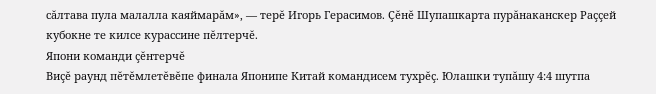сăлтава пула малалла каяймарăм», — терĕ Игорь Герасимов. Çĕнĕ Шупашкарта пурăнаканскер Раççей кубокне те килсе курассине пĕлтерчĕ.
Япони команди çĕнтерчĕ
Виçĕ раунд пĕтĕмлетĕвĕпе финала Японипе Китай командисем тухрĕç. Юлашки тупăшу 4:4 шутпа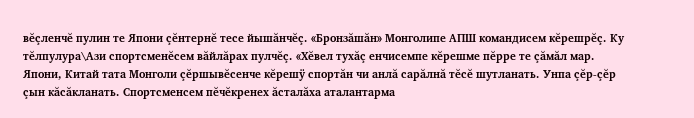вĕçленчĕ пулин те Япони çĕнтернĕ тесе йышăнчĕç. «Бронзăшăн» Монголипе АПШ командисем кĕрешрĕç. Ку тĕлпулура\Ази спортсменĕсем вăйлăрах пулчĕç. «Хĕвел тухăç енчисемпе кĕрешме пĕрре те çăмăл мар. Япони, Китай тата Монголи çĕршывĕсенче кĕрешÿ спортăн чи анлă сарăлнă тĕсĕ шутланать. Унпа çĕр-çĕр çын кăсăкланать. Спортсменсем пĕчĕкренех ăсталăха аталантарма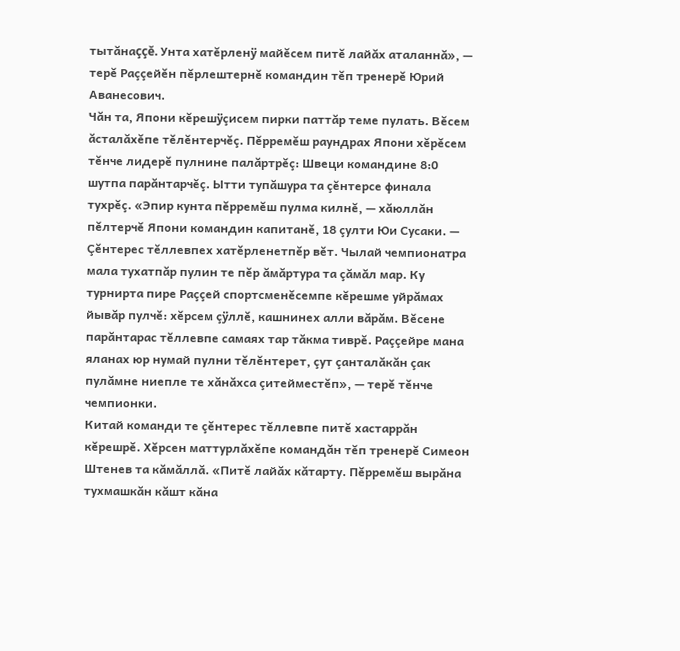тытăнаççĕ. Унта хатĕрленÿ майĕсем питĕ лайăх аталаннă», — терĕ Раççейĕн пĕрлештернĕ командин тĕп тренерĕ Юрий Аванесович.
Чăн та, Япони кĕрешÿçисем пирки паттăр теме пулать. Вĕсем ăсталăхĕпе тĕлĕнтерчĕç. Пĕрремĕш раундрах Япони хĕрĕсем тĕнче лидерĕ пулнине палăртрĕç: Швеци командине 8:0 шутпа парăнтарчĕç. Ытти тупăшура та çĕнтерсе финала тухрĕç. «Эпир кунта пĕрремĕш пулма килнĕ, — хăюллăн пĕлтерчĕ Япони командин капитанĕ, 18 çулти Юи Сусаки. — Çĕнтерес тĕллевпех хатĕрленетпĕр вĕт. Чылай чемпионатра мала тухатпăр пулин те пĕр ăмăртура та çăмăл мар. Ку турнирта пире Раççей спортсменĕсемпе кĕрешме уйрăмах йывăр пулчĕ: хĕрсем çÿллĕ, кашнинех алли вăрăм. Вĕсене парăнтарас тĕллевпе самаях тар тăкма тиврĕ. Раççейре мана яланах юр нумай пулни тĕлĕнтерет, çут çанталăкăн çак пулăмне ниепле те хăнăхса çитейместĕп», — терĕ тĕнче чемпионки.
Китай команди те çĕнтерес тĕллевпе питĕ хастаррăн кĕрешрĕ. Хĕрсен маттурлăхĕпе командăн тĕп тренерĕ Симеон Штенев та кăмăллă. «Питĕ лайăх кăтарту. Пĕрремĕш вырăна тухмашкăн кăшт кăна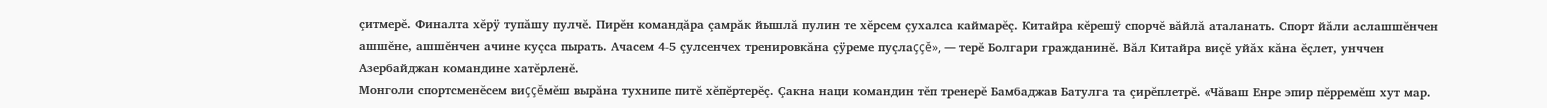çитмерĕ. Финалта хĕрÿ тупăшу пулчĕ. Пирĕн командăра çамрăк йышлă пулин те хĕрсем çухалса каймарĕç. Китайра кĕрешÿ спорчĕ вăйлă аталанать. Спорт йăли аслашшĕнчен ашшĕне, ашшĕнчен ачине куçса пырать. Ачасем 4-5 çулсенчех тренировкăна çÿреме пуçлаççĕ», — терĕ Болгари гражданинĕ. Вăл Китайра виçĕ уйăх кăна ĕçлет, унччен Азербайджан командине хатĕрленĕ.
Монголи спортсменĕсем виççĕмĕш вырăна тухнипе питĕ хĕпĕртерĕç. Çакна наци командин тĕп тренерĕ Бамбаджав Батулга та çирĕплетрĕ. «Чăваш Енре эпир пĕрремĕш хут мар.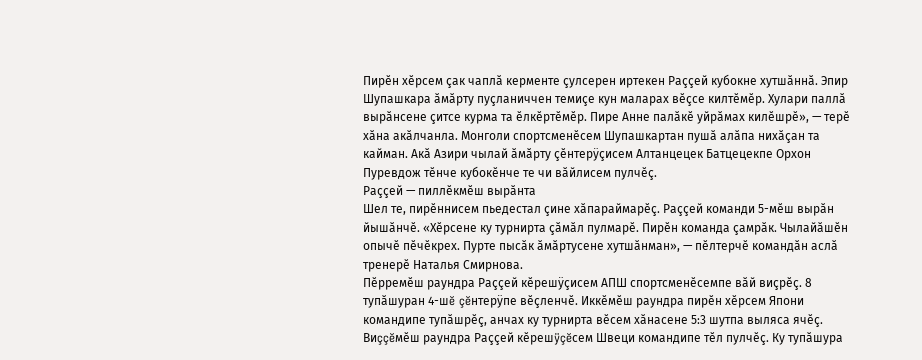Пирĕн хĕрсем çак чаплă керменте çулсерен иртекен Раççей кубокне хутшăннă. Эпир Шупашкара ăмăрту пуçланиччен темиçе кун маларах вĕçсе килтĕмĕр. Хулари паллă вырăнсене çитсе курма та ĕлкĕртĕмĕр. Пире Анне палăкĕ уйрăмах килĕшрĕ», — терĕ хăна акăлчанла. Монголи спортсменĕсем Шупашкартан пушă алăпа нихăçан та кайман. Акă Азири чылай ăмăрту çĕнтерÿçисем Алтанцецек Батцецекпе Орхон Пуревдож тĕнче кубокĕнче те чи вăйлисем пулчĕç.
Раççей — пиллĕкмĕш вырăнта
Шел те, пирĕннисем пьедестал çине хăпараймарĕç. Раççей команди 5-мĕш вырăн йышăнчĕ. «Хĕрсене ку турнирта çăмăл пулмарĕ. Пирĕн команда çамрăк. Чылайăшĕн опычĕ пĕчĕкрех. Пурте пысăк ăмăртусене хутшăнман», — пĕлтерчĕ командăн аслă тренерĕ Наталья Смирнова.
Пĕрремĕш раундра Раççей кĕрешÿçисем АПШ спортсменĕсемпе вăй виçрĕç. 8 тупăшуран 4-шĕ çĕнтерÿпе вĕçленчĕ. Иккĕмĕш раундра пирĕн хĕрсем Япони командипе тупăшрĕç, анчах ку турнирта вĕсем хăнасене 5:3 шутпа выляса ячĕç. Виççĕмĕш раундра Раççей кĕрешÿçĕсем Швеци командипе тĕл пулчĕç. Ку тупăшура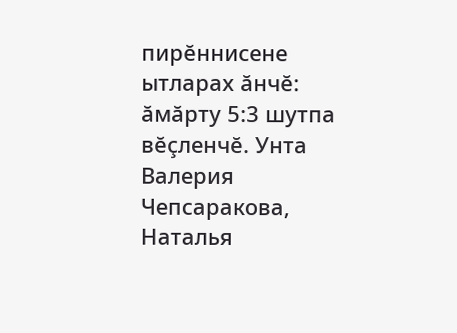пирĕннисене ытларах ăнчĕ: ăмăрту 5:3 шутпа вĕçленчĕ. Унта Валерия Чепсаракова, Наталья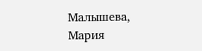Малышева, Мария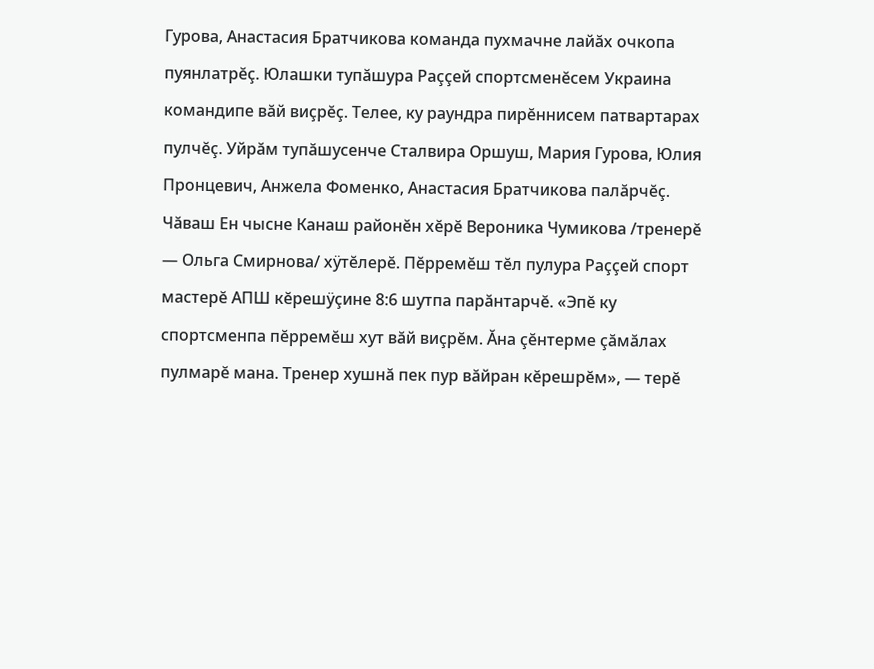Гурова, Анастасия Братчикова команда пухмачне лайăх очкопа пуянлатрĕç. Юлашки тупăшура Раççей спортсменĕсем Украина командипе вăй виçрĕç. Телее, ку раундра пирĕннисем патвартарах пулчĕç. Уйрăм тупăшусенче Сталвира Оршуш, Мария Гурова, Юлия Пронцевич, Анжела Фоменко, Анастасия Братчикова палăрчĕç.
Чăваш Ен чысне Канаш районĕн хĕрĕ Вероника Чумикова /тренерĕ — Ольга Смирнова/ хÿтĕлерĕ. Пĕрремĕш тĕл пулура Раççей спорт мастерĕ АПШ кĕрешÿçине 8:6 шутпа парăнтарчĕ. «Эпĕ ку спортсменпа пĕрремĕш хут вăй виçрĕм. Ăна çĕнтерме çăмăлах пулмарĕ мана. Тренер хушнă пек пур вăйран кĕрешрĕм», — терĕ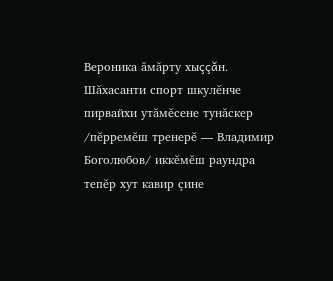Вероника ăмăрту хыççăн. Шăхасанти спорт шкулĕнче пирвайхи утăмĕсене тунăскер /пĕрремĕш тренерĕ — Владимир Боголюбов/ иккĕмĕш раундра тепĕр хут кавир çине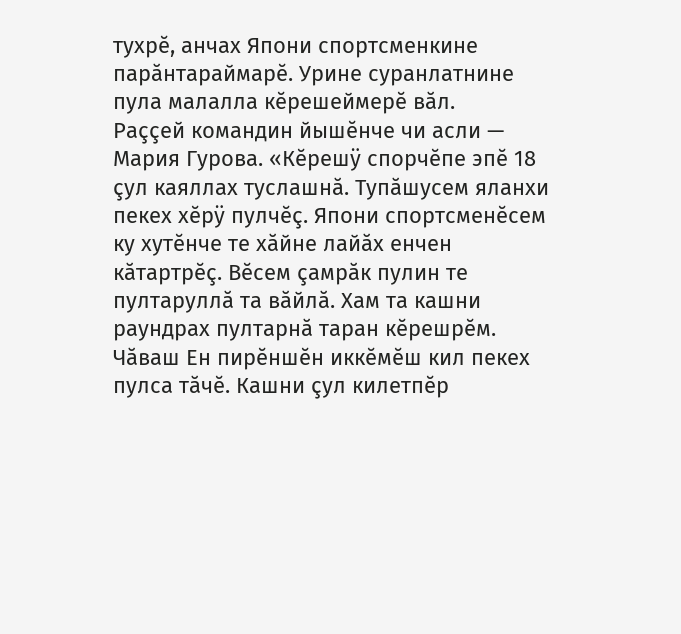тухрĕ, анчах Япони спортсменкине парăнтараймарĕ. Урине суранлатнине пула малалла кĕрешеймерĕ вăл.
Раççей командин йышĕнче чи асли — Мария Гурова. «Кĕрешÿ спорчĕпе эпĕ 18 çул каяллах туслашнă. Тупăшусем яланхи пекех хĕрÿ пулчĕç. Япони спортсменĕсем ку хутĕнче те хăйне лайăх енчен кăтартрĕç. Вĕсем çамрăк пулин те пултаруллă та вăйлă. Хам та кашни раундрах пултарнă таран кĕрешрĕм. Чăваш Ен пирĕншĕн иккĕмĕш кил пекех пулса тăчĕ. Кашни çул килетпĕр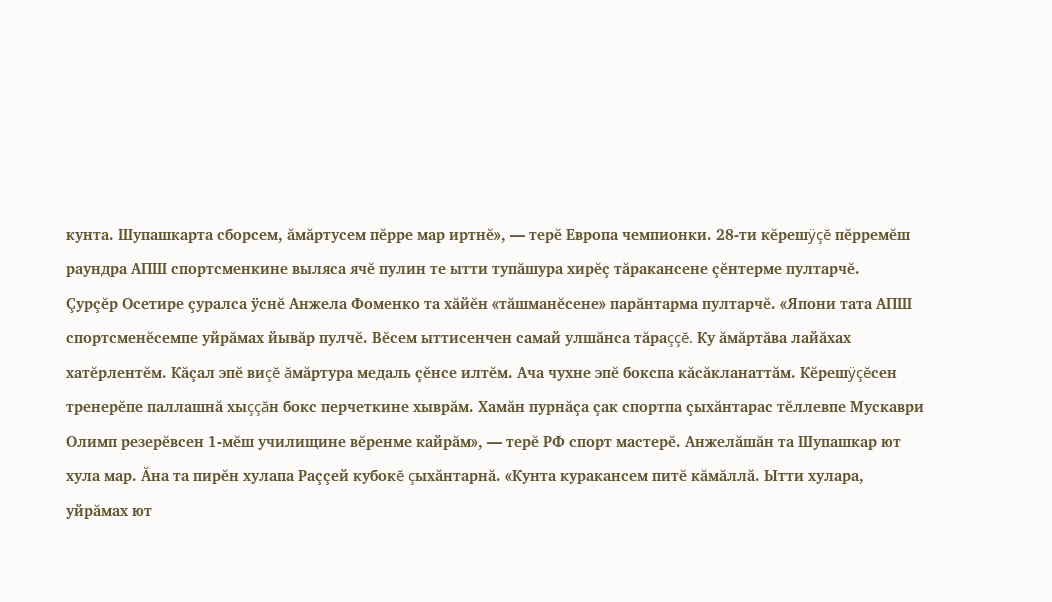кунта. Шупашкарта сборсем, ăмăртусем пĕрре мар иртнĕ», — терĕ Европа чемпионки. 28-ти кĕрешÿçĕ пĕрремĕш раундра АПШ спортсменкине выляса ячĕ пулин те ытти тупăшура хирĕç тăракансене çĕнтерме пултарчĕ.
Çурçĕр Осетире çуралса ÿснĕ Анжела Фоменко та хăйĕн «тăшманĕсене» парăнтарма пултарчĕ. «Япони тата АПШ спортсменĕсемпе уйрăмах йывăр пулчĕ. Вĕсем ыттисенчен самай улшăнса тăраççĕ. Ку ăмăртăва лайăхах хатĕрлентĕм. Кăçал эпĕ виçĕ ăмăртура медаль çĕнсе илтĕм. Ача чухне эпĕ бокспа кăсăкланаттăм. Кĕрешÿçĕсен тренерĕпе паллашнă хыççăн бокс перчеткине хыврăм. Хамăн пурнăçа çак спортпа çыхăнтарас тĕллевпе Мускаври Олимп резерĕвсен 1-мĕш училищине вĕренме кайрăм», — терĕ РФ спорт мастерĕ. Анжелăшăн та Шупашкар ют хула мар. Ăна та пирĕн хулапа Раççей кубокĕ çыхăнтарнă. «Кунта куракансем питĕ кăмăллă. Ытти хулара, уйрăмах ют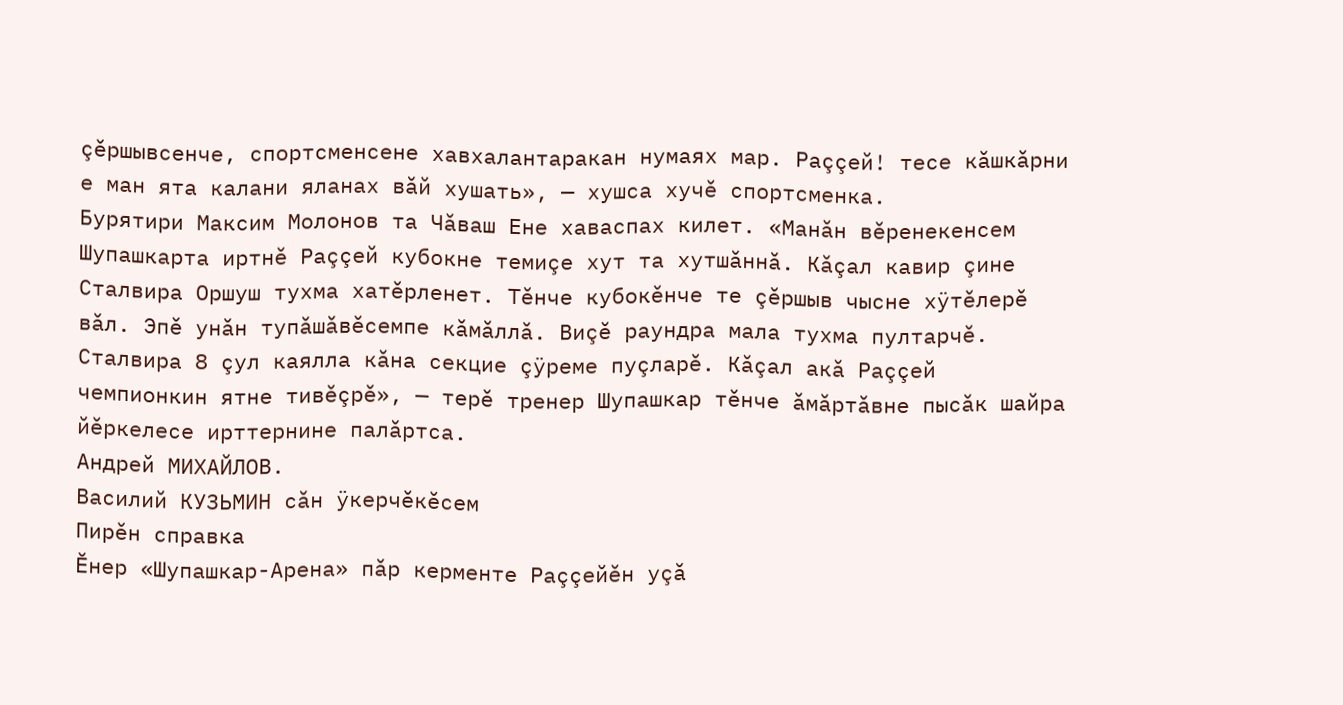çĕршывсенче, спортсменсене хавхалантаракан нумаях мар. Раççей! тесе кăшкăрни е ман ята калани яланах вăй хушать», — хушса хучĕ спортсменка.
Бурятири Максим Молонов та Чăваш Ене хаваспах килет. «Манăн вĕренекенсем Шупашкарта иртнĕ Раççей кубокне темиçе хут та хутшăннă. Кăçал кавир çине Сталвира Оршуш тухма хатĕрленет. Тĕнче кубокĕнче те çĕршыв чысне хÿтĕлерĕ вăл. Эпĕ унăн тупăшăвĕсемпе кăмăллă. Виçĕ раундра мала тухма пултарчĕ. Сталвира 8 çул каялла кăна секцие çÿреме пуçларĕ. Кăçал акă Раççей чемпионкин ятне тивĕçрĕ», — терĕ тренер Шупашкар тĕнче ăмăртăвне пысăк шайра йĕркелесе ирттернине палăртса.
Андрей МИХАЙЛОВ.
Василий КУЗЬМИН сăн ÿкерчĕкĕсем
Пирĕн справка
Ĕнер «Шупашкар-Арена» пăр керменте Раççейĕн уçă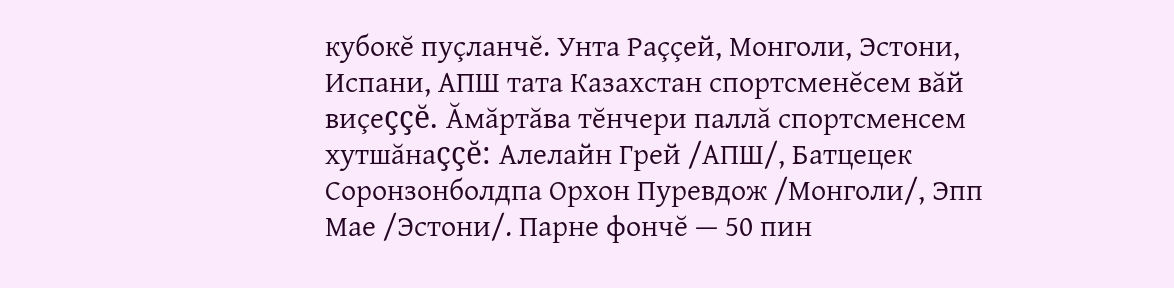кубокĕ пуçланчĕ. Унта Раççей, Монголи, Эстони, Испани, АПШ тата Казахстан спортсменĕсем вăй виçеççĕ. Ăмăртăва тĕнчери паллă спортсменсем хутшăнаççĕ: Алелайн Грей /АПШ/, Батцецек Соронзонболдпа Орхон Пуревдож /Монголи/, Эпп Мае /Эстони/. Парне фончĕ — 50 пин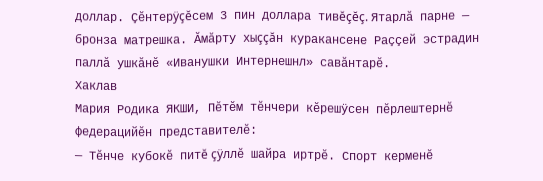доллар. Çĕнтерÿçĕсем 3 пин доллара тивĕçĕç. Ятарлă парне — бронза матрешка. Ăмăрту хыççăн куракансене Раççей эстрадин паллă ушкăнĕ «Иванушки Интернешнл» савăнтарĕ.
Хаклав
Мария Родика ЯКШИ, Пĕтĕм тĕнчери кĕрешÿсен пĕрлештернĕ федерацийĕн представителĕ:
— Тĕнче кубокĕ питĕ çÿллĕ шайра иртрĕ. Спорт керменĕ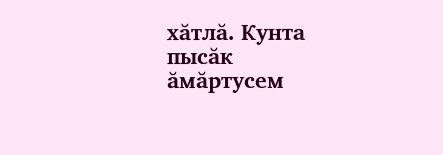хăтлă. Кунта пысăк ăмăртусем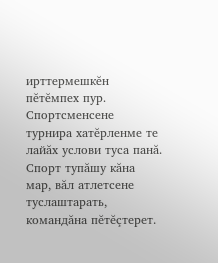ирттермешкĕн пĕтĕмпех пур. Спортсменсене турнира хатĕрленме те лайăх услови туса панă. Спорт тупăшу кăна мар, вăл атлетсене туслаштарать, командăна пĕтĕçтерет.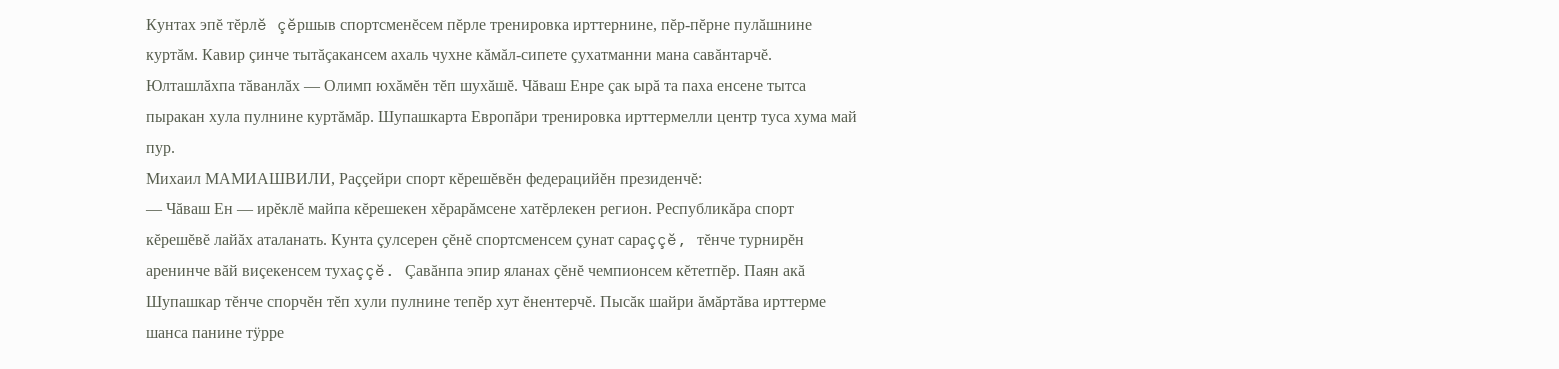Кунтах эпĕ тĕрлĕ çĕршыв спортсменĕсем пĕрле тренировка ирттернине, пĕр-пĕрне пулăшнине куртăм. Кавир çинче тытăçакансем ахаль чухне кăмăл-сипете çухатманни мана савăнтарчĕ. Юлташлăхпа тăванлăх — Олимп юхăмĕн тĕп шухăшĕ. Чăваш Енре çак ырă та паха енсене тытса пыракан хула пулнине куртăмăр. Шупашкарта Европăри тренировка ирттермелли центр туса хума май пур.
Михаил МАМИАШВИЛИ, Раççейри спорт кĕрешĕвĕн федерацийĕн президенчĕ:
— Чăваш Ен — ирĕклĕ майпа кĕрешекен хĕрарăмсене хатĕрлекен регион. Республикăра спорт кĕрешĕвĕ лайăх аталанать. Кунта çулсерен çĕнĕ спортсменсем çунат сараççĕ, тĕнче турнирĕн аренинче вăй виçекенсем тухаççĕ. Çавăнпа эпир яланах çĕнĕ чемпионсем кĕтетпĕр. Паян акă Шупашкар тĕнче спорчĕн тĕп хули пулнине тепĕр хут ĕнентерчĕ. Пысăк шайри ăмăртăва ирттерме шанса панине тÿрре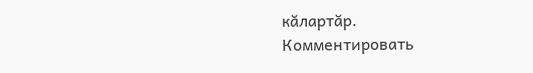кăлартăр.
Комментировать